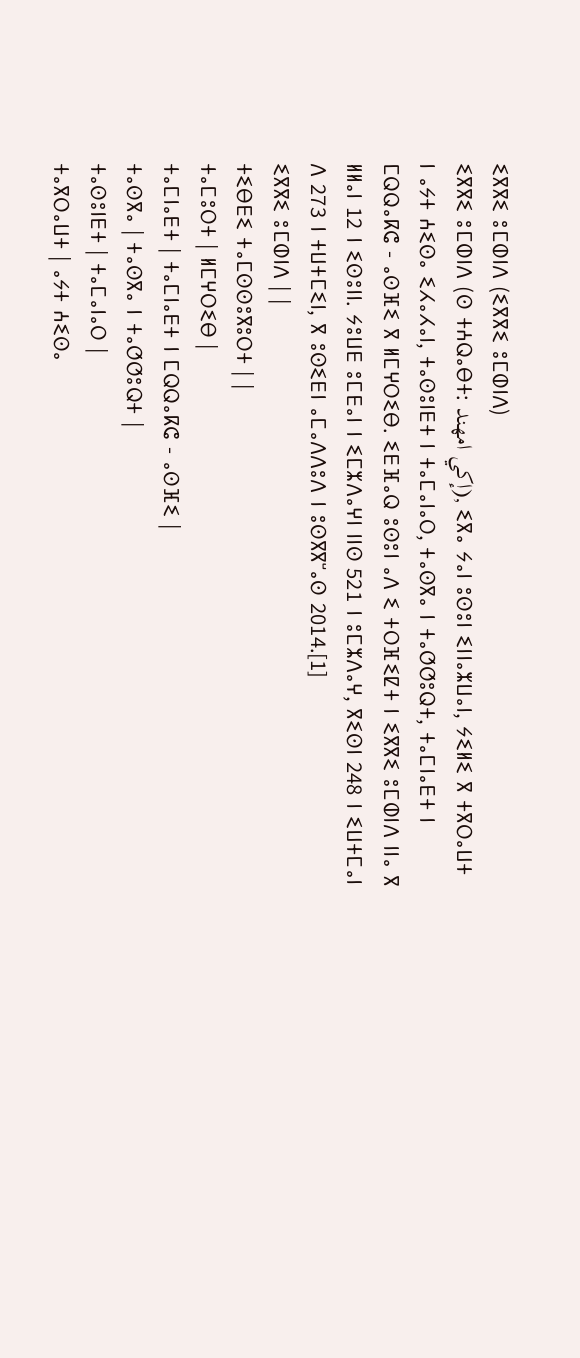ⵉⴳⴳⵉ ⵓⵎⵀⵏⴷ (ⵉⴳⴳⵉ ⵓⵎⵀⵏⴷ)
ⵉⴳⴳⵉ ⵓⵎⵀⵏⴷ (ⵙ ⵜⵄⵕⴰⴱⵜ: إكي امهند), ⵉⴳⴰ ⵢⴰⵏ ⵓⵙⵓⵏ ⵉⵏⵏⴰⵣⵡⴰⵏ, ⵢⵉⵍⵉ ⴳ ⵜⴳⵔⴰⵡⵜ ⵏ ⴰⵢⵜ ⵄⵉⵙⴰ ⵉⵃⴰⵃⴰⵏ, ⵜⴰⵙⵓⵏⴹⵜ ⵏ ⵜⴰⵎⴰⵏⴰⵔ, ⵜⴰⵙⴳⴰ ⵏ ⵜⴰⵚⵚⵓⵕⵜ, ⵜⴰⵎⵏⴰⴹⵜ ⵏ ⵎⵕⵕⴰⴽⵛ - ⴰⵙⴼⵉ ⴳ ⵍⵎⵖⵔⵉⴱ. ⵉⴹⴼⴰⵕ ⵓⵙⵓⵏ ⴰⴷ ⵉ ⵜⵔⴼⵉⵇⵜ ⵏ ⵉⴳⴳⵉ ⵓⵎⵀⵏⴷ ⵏⵏⴰ ⴳ ⵍⵍⴰⵏ 12 ⵏ ⵉⵙⵓⵏⵏ. ⵢⵓⵡⴹ ⵓⵎⴹⴰⵏ ⵏ ⵉⵎⵣⴷⴰⵖⵏ ⵏⵏⵙ 521 ⵏ ⵓⵎⵣⴷⴰⵖ, ⴳⵉⵙⵏ 248 ⵏ ⵉⵡⵜⵎⴰⵏ ⴷ 273 ⵏ ⵜⵡⵜⵎⵉⵏ, ⴳ ⵓⵙⵉⴹⵏ ⴰⵎⴰⴷⴷⵓⴷ ⵏ ⵓⵙⴳⴳⵯⴰⵙ 2014.[1]
ⵉⴳⴳⵉ ⵓⵎⵀⵏⴷ | |
ⵜⵉⴱⴹⵉ ⵜⴰⵎⵙⵙⵓⴳⵓⵔⵜ | |
ⵜⴰⵎⵓⵔⵜ | ⵍⵎⵖⵔⵉⴱ |
ⵜⴰⵎⵏⴰⴹⵜ | ⵜⴰⵎⵏⴰⴹⵜ ⵏ ⵎⵕⵕⴰⴽⵛ - ⴰⵙⴼⵉ |
ⵜⴰⵙⴳⴰ | ⵜⴰⵙⴳⴰ ⵏ ⵜⴰⵚⵚⵓⵕⵜ |
ⵜⴰⵙⵓⵏⴹⵜ | ⵜⴰⵎⴰⵏⴰⵔ |
ⵜⴰⴳⵔⴰⵡⵜ | ⴰⵢⵜ ⵄⵉⵙⴰ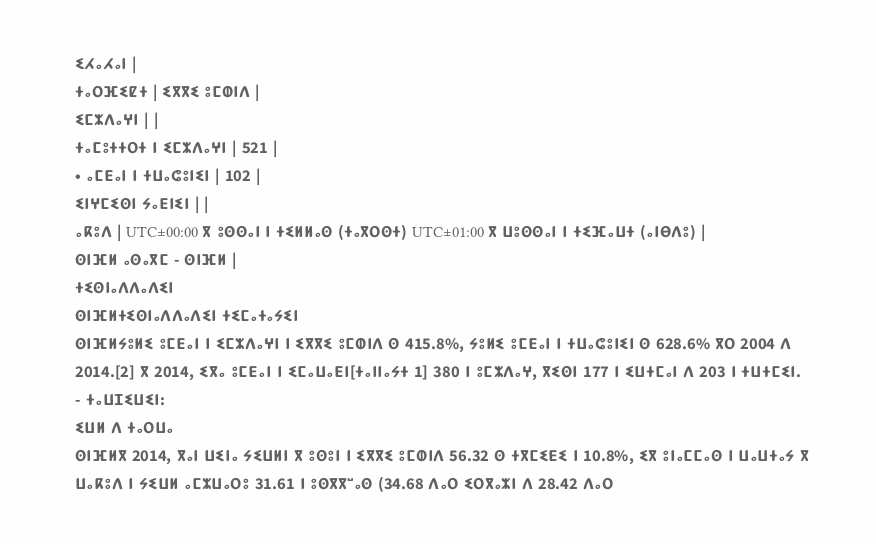ⵉⵃⴰⵃⴰⵏ |
ⵜⴰⵔⴼⵉⵇⵜ | ⵉⴳⴳⵉ ⵓⵎⵀⵏⴷ |
ⵉⵎⵣⴷⴰⵖⵏ | |
ⵜⴰⵎⵓⵜⵜⵔⵜ ⵏ ⵉⵎⵣⴷⴰⵖⵏ | 521 |
• ⴰⵎⴹⴰⵏ ⵏ ⵜⵡⴰⵛⵓⵏⵉⵏ | 102 |
ⵉⵏⵖⵎⵉⵙⵏ ⵢⴰⴹⵏⵉⵏ | |
ⴰⴽⵓⴷ | UTC±00:00 ⴳ ⵓⵙⵙⴰⵏ ⵏ ⵜⵉⵍⵍⴰⵙ (ⵜⴰⴳⵔⵙⵜ) UTC±01:00 ⴳ ⵡⵓⵙⵙⴰⵏ ⵏ ⵜⵉⴼⴰⵡⵜ (ⴰⵏⴱⴷⵓ) |
ⵙⵏⴼⵍ ⴰⵙⴰⴳⵎ - ⵙⵏⴼⵍ |
ⵜⵉⵙⵏⴰⴷⴷⴰⴷⵉⵏ
ⵙⵏⴼⵍⵜⵉⵙⵏⴰⴷⴷⴰⴷⵉⵏ ⵜⵉⵎⴰⵜⴰⵢⵉⵏ
ⵙⵏⴼⵍⵢⵓⵍⵉ ⵓⵎⴹⴰⵏ ⵏ ⵉⵎⵣⴷⴰⵖⵏ ⵏ ⵉⴳⴳⵉ ⵓⵎⵀⵏⴷ ⵙ 415.8%, ⵢⵓⵍⵉ ⵓⵎⴹⴰⵏ ⵏ ⵜⵡⴰⵛⵓⵏⵉⵏ ⵙ 628.6% ⴳⵔ 2004 ⴷ 2014.[2] ⴳ 2014, ⵉⴳⴰ ⵓⵎⴹⴰⵏ ⵏ ⵉⵎⴰⵡⴰⴹⵏ[ⵜⴰⵏⵏⴰⵢⵜ 1] 380 ⵏ ⵓⵎⵣⴷⴰⵖ, ⴳⵉⵙⵏ 177 ⵏ ⵉⵡⵜⵎⴰⵏ ⴷ 203 ⵏ ⵜⵡⵜⵎⵉⵏ.
- ⵜⴰⵡⵊⵉⵡⵉⵏ:
ⵉⵡⵍ ⴷ ⵜⴰⵔⵡⴰ
ⵙⵏⴼⵍⴳ 2014, ⴳⴰⵏ ⵡⵉⵏⴰ ⵢⵉⵡⵍⵏ ⴳ ⵓⵙⵓⵏ ⵏ ⵉⴳⴳⵉ ⵓⵎⵀⵏⴷ 56.32 ⵙ ⵜⴳⵎⵉⴹⵉ ⵏ 10.8%, ⵉⴳ ⵓⵏⴰⵎⵎⴰⵙ ⵏ ⵡⴰⵡⵜⴰⵢ ⴳ ⵡⴰⴽⵓⴷ ⵏ ⵢⵉⵡⵍ ⴰⵎⵣⵡⴰⵔⵓ 31.61 ⵏ ⵓⵙⴳⴳⵯⴰⵙ (34.68 ⴷⴰⵔ ⵉⵔⴳⴰⵣⵏ ⴷ 28.42 ⴷⴰⵔ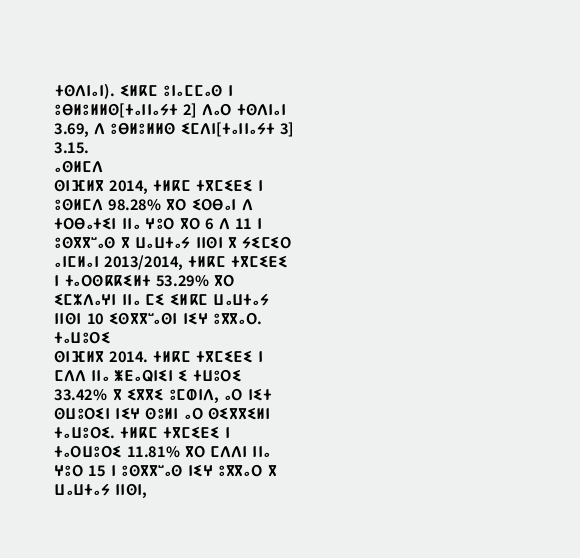ⵜⵙⴷⵏⴰⵏ). ⵉⵍⴽⵎ ⵓⵏⴰⵎⵎⴰⵙ ⵏ ⵓⴱⵍⵓⵍⵍⵙ[ⵜⴰⵏⵏⴰⵢⵜ 2] ⴷⴰⵔ ⵜⵙⴷⵏⴰⵏ 3.69, ⴷ ⵓⴱⵍⵓⵍⵍⵙ ⵉⵎⴷⵏ[ⵜⴰⵏⵏⴰⵢⵜ 3] 3.15.
ⴰⵙⵍⵎⴷ
ⵙⵏⴼⵍⴳ 2014, ⵜⵍⴽⵎ ⵜⴳⵎⵉⴹⵉ ⵏ ⵓⵙⵍⵎⴷ 98.28% ⴳⵔ ⵉⵔⴱⴰⵏ ⴷ ⵜⵔⴱⴰⵜⵉⵏ ⵏⵏⴰ ⵖⵓⵔ ⴳⵔ 6 ⴷ 11 ⵏ ⵓⵙⴳⴳⵯⴰⵙ ⴳ ⵡⴰⵡⵜⴰⵢ ⵏⵏⵙⵏ ⴳ ⵢⵉⵎⵉⵔ ⴰⵏⵎⵍⴰⵏ 2013/2014, ⵜⵍⴽⵎ ⵜⴳⵎⵉⴹⵉ ⵏ ⵜⴰⵔⵙⴽⴽⵉⵍⵜ 53.29% ⴳⵔ ⵉⵎⵣⴷⴰⵖⵏ ⵏⵏⴰ ⵎⵉ ⵉⵍⴽⵎ ⵡⴰⵡⵜⴰⵢ ⵏⵏⵙⵏ 10 ⵉⵙⴳⴳⵯⴰⵙⵏ ⵏⵉⵖ ⵓⴳⴳⴰⵔ.
ⵜⴰⵡⵓⵔⵉ
ⵙⵏⴼⵍⴳ 2014. ⵜⵍⴽⵎ ⵜⴳⵎⵉⴹⵉ ⵏ ⵎⴷⴷ ⵏⵏⴰ ⵥⴹⴰⵕⵏⵉⵏ ⵉ ⵜⵡⵓⵔⵉ 33.42% ⴳ ⵉⴳⴳⵉ ⵓⵎⵀⵏⴷ, ⴰⵔ ⵏⵉⵜ ⵙⵡⵓⵔⵉⵏ ⵏⵉⵖ ⵙⵓⵍⵏ ⴰⵔ ⵙⵉⴳⴳⵉⵍⵏ ⵜⴰⵡⵓⵔⵉ. ⵜⵍⴽⵎ ⵜⴳⵎⵉⴹⵉ ⵏ ⵜⴰⵔⵡⵓⵔⵉ 11.81% ⴳⵔ ⵎⴷⴷⵏ ⵏⵏⴰ ⵖⵓⵔ 15 ⵏ ⵓⵙⴳⴳⵯⴰⵙ ⵏⵉⵖ ⵓⴳⴳⴰⵔ ⴳ ⵡⴰⵡⵜⴰⵢ ⵏⵏⵙⵏ,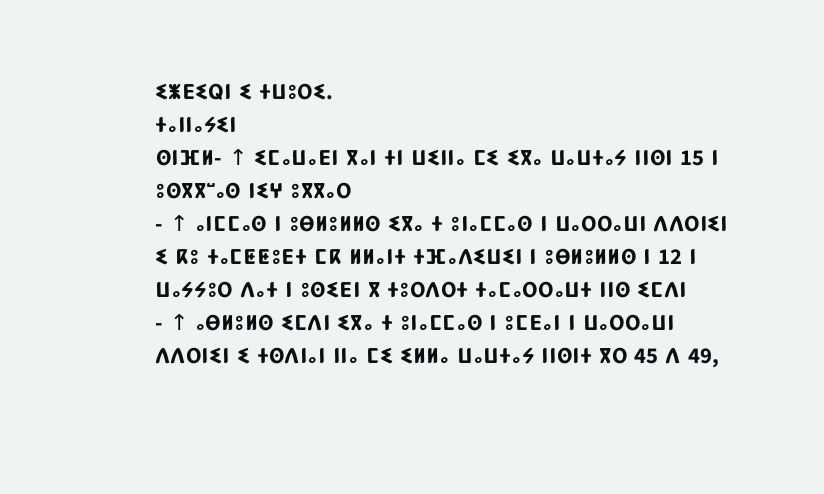ⵉⵥⴹⵉⵕⵏ ⵉ ⵜⵡⵓⵔⵉ.
ⵜⴰⵏⵏⴰⵢⵉⵏ
ⵙⵏⴼⵍ- ↑ ⵉⵎⴰⵡⴰⴹⵏ ⴳⴰⵏ ⵜⵏ ⵡⵉⵏⵏⴰ ⵎⵉ ⵉⴳⴰ ⵡⴰⵡⵜⴰⵢ ⵏⵏⵙⵏ 15 ⵏ ⵓⵙⴳⴳⵯⴰⵙ ⵏⵉⵖ ⵓⴳⴳⴰⵔ
- ↑ ⴰⵏⵎⵎⴰⵙ ⵏ ⵓⴱⵍⵓⵍⵍⵙ ⵉⴳⴰ ⵜ ⵓⵏⴰⵎⵎⴰⵙ ⵏ ⵡⴰⵔⵔⴰⵡⵏ ⴷⴷⵔⵏⵉⵏ ⵉ ⴽⵓ ⵜⴰⵎⵟⵟⵓⴹⵜ ⵎⴽ ⵍⵍⴰⵏⵜ ⵜⴼⴰⴷⵉⵡⵉⵏ ⵏ ⵓⴱⵍⵓⵍⵍⵙ ⵏ 12 ⵏ ⵡⴰⵢⵢⵓⵔ ⴷⴰⵜ ⵏ ⵓⵙⵉⴹⵏ ⴳ ⵜⵓⵔⴷⵔⵜ ⵜⴰⵎⴰⵔⵔⴰⵡⵜ ⵏⵏⵙ ⵉⵎⴷⵏ
- ↑ ⴰⴱⵍⵓⵍⵙ ⵉⵎⴷⵏ ⵉⴳⴰ ⵜ ⵓⵏⴰⵎⵎⴰⵙ ⵏ ⵓⵎⴹⴰⵏ ⵏ ⵡⴰⵔⵔⴰⵡⵏ ⴷⴷⵔⵏⵉⵏ ⵉ ⵜⵙⴷⵏⴰⵏ ⵏⵏⴰ ⵎⵉ ⵉⵍⵍⴰ ⵡⴰⵡⵜⴰⵢ ⵏⵏⵙⵏⵜ ⴳⵔ 45 ⴷ 49,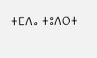ⵜⵎⴷⴰ ⵜⵓⴷⵔⵜ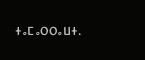ⵜⴰⵎⴰⵔⵔⴰⵡⵜ.